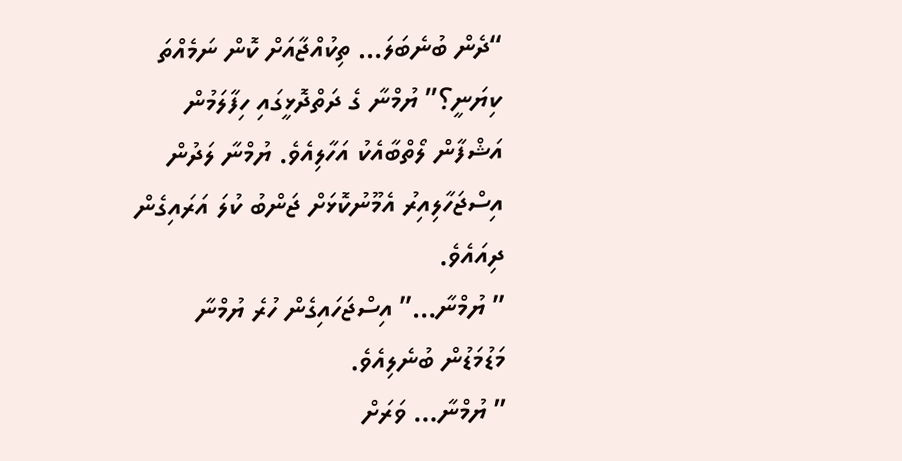“ދެން ބުނެބަލަ… ތިކުއްޖާއަށް ކޮން ނަމެއްތަ ކިޔަނީ؟” ޔުމްނާ ގެ ދަތްދޮޅީގައި ހިފާލަމުން އަޝްފާން ލޯތްބާއެކު އަހާލިއެވެ. ޔުމްނާ ލަދުން އިސްޖަހާލިއިރު އެމޫނުކޮޅަށް ޖަންބު ކުލަ އަރައިގެން ދިއައެވެ.
” ޔުމްނާ…” އިސްޖަހައިގެން ހުރެ ޔުމްނާ މަޑުމަޑުން ބުނެލިއެވެ.
” ޔުމްނާ… ވަރަށް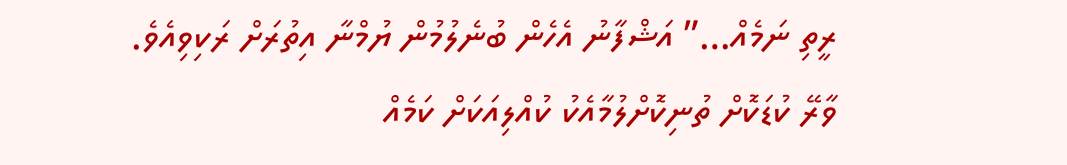ރީތި ނަމެއް…” އަޝްފާނު އެހެން ބުނެލުމުން ޔުމްނާ އިތުރަށް ރަކިވިއެވެ.
ވާރޭ ކުޑަކޮށް ތުނިކޮށްލުމާއެކު ކުއްލިއަކަށް ކަމެއް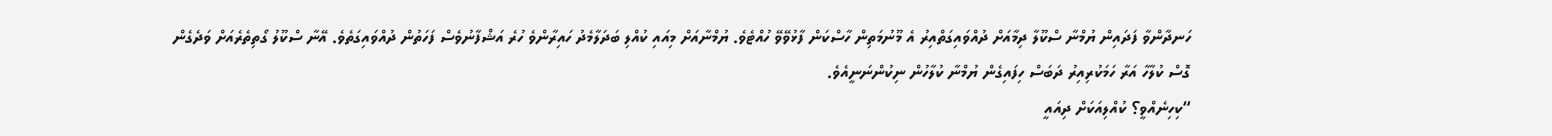ހަނދާންވާ ފަދައިން ޔުމްނާ ސްކޫލާ ދިމާއަށް ދުއްވައިގަތްއިރު އެ މޫނުމަތިން ހާސްކަން ފާޅުވޭވޭ ހުއްޓެވެ. ޔުމްނާއަށް މިއައި ކުއްލި ބަދަލާމެދު ހައިރާންވެ ހުރެ އަޝްފާނުވެސް ފަހަތުން ދުއްވައިގަތެވެ. އޭނާ ސްކޫލު ގޯތިތެރެއަށް ވަދެގެން ގޮސް ކުލާހާ އަރާ ހަމަކުރިއިރު ދަބަސް ހިފައިގެން ޔުމްނާ ކުލާހުން ނިކުންނަނީއެވެ.
“ކިހިނެއްވީ؟ ކުއްލިއަކަށް ދިއައީ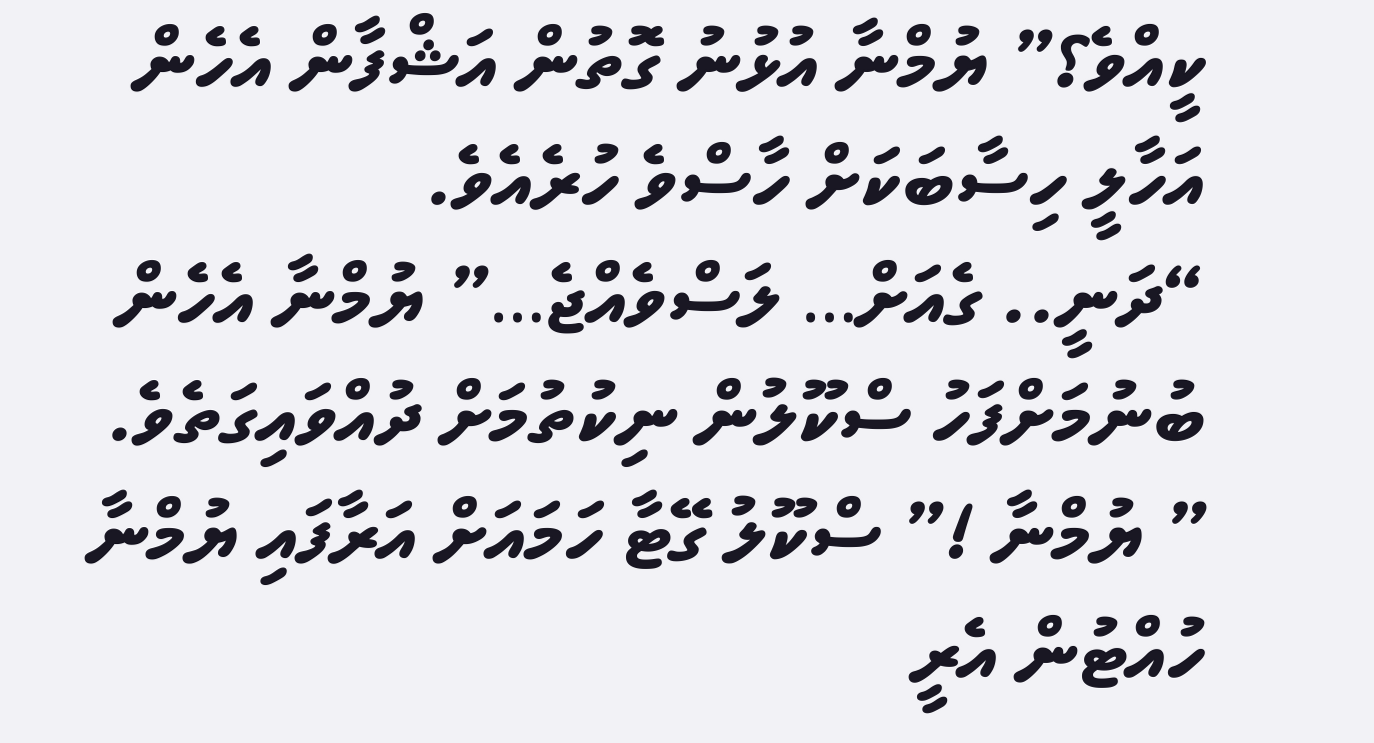ކީއްވެ؟” ޔުމްނާ އުޅުނު ގޮތުން އަޝްފާން އެހެން އަހާލީ ހިސާބަކަށް ހާސްވެ ހުރެއެވެ.
“ދަނީ.. ގެއަށް… ލަސްވެއްޖެ…” ޔުމްނާ އެހެން ބުނުމަށްފަހު ސްކޫލުން ނިކުތުމަށް ދުއްވައިގަތެވެ.
” ޔުމްނާ !” ސްކޫލު ގޭޓާ ހަމައަށް އަރާފައި ޔުމްނާ ހުއްޓުން އެރީ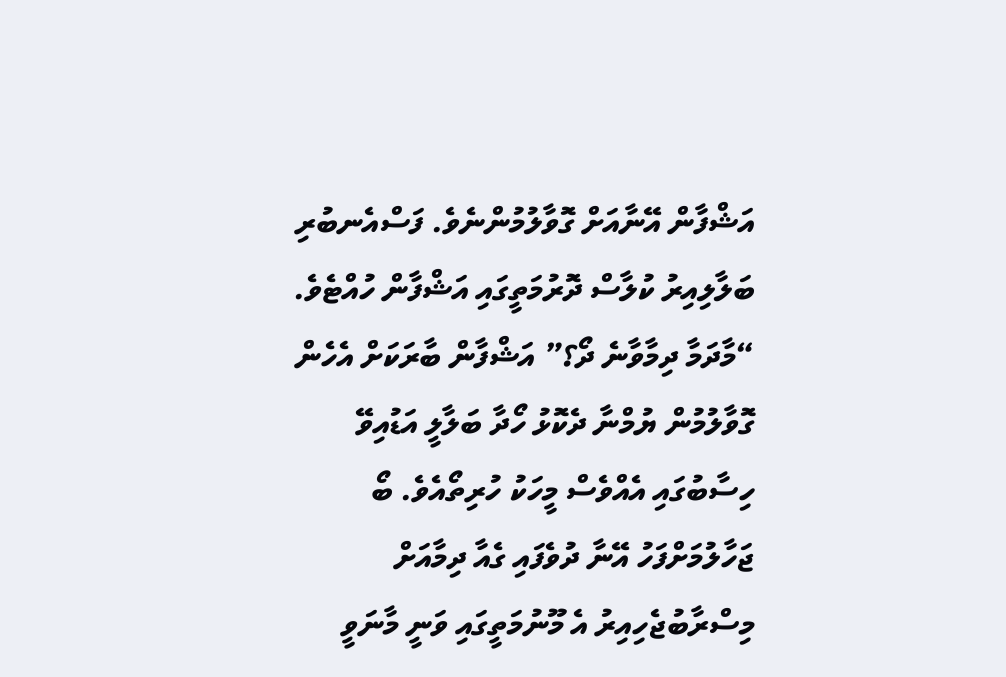އަޝްފާން އޭނާއަށް ގޮވާލުމުންނެވެ. ފަސްއެނބުރި ބަލާލިއިރު ކުލާސް ދޮރުމަތީގައި އަޝްފާން ހުއްޓެވެ.
“މާދަމާ ދިމާވާނެ ދޯ؟” އަޝްފާން ބާރަކަށް އެހެން ގޮވާލުމުން ޔުމްނާ ދެކޮޅު ހޯދާ ބަލާލީ އަޑުއިވޭ ހިސާބުގައި އެއްވެސް މީހަކު ހުރިތޯއެވެ. ބޯ ޖަހާލުމަށްފަހު އޭނާ ދުވެފައި ގެއާ ދިމާއަށް މިސްރާބުޖެހިއިރު އެ މޫނުމަތީގައި ވަނީ މާނަވީ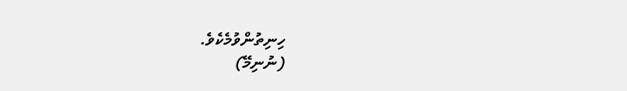ހިނިތުންވުމެކެވެ.
(ނުނިމޭ)